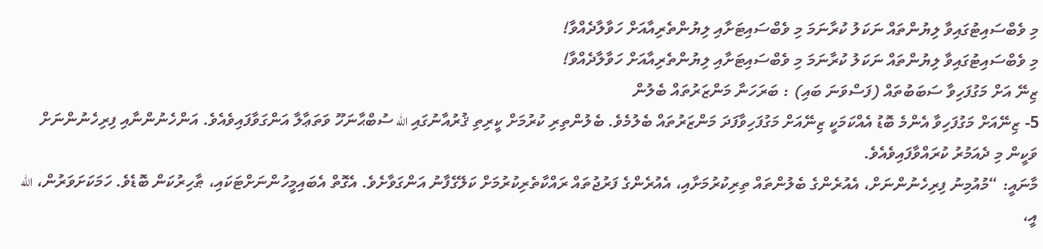މި ވެބްސައިޓުގައިވާ ލިޔުންތައް ނަކަލު ކުރާނަމަ މި ވެބްސައިޓަށާއި ލިޔުންތެރިއާއަށް ހަވާލާދެއްވާ!
މި ވެބްސައިޓުގައިވާ ލިޔުންތައް ނަކަލު ކުރާނަމަ މި ވެބްސައިޓަށާއި ލިޔުންތެރިއާއަށް ހަވާލާދެއްވާ!
ޒިނޭ އަށް މަގުފަހިވާ ސަބަބުތައް (ފަސްވަނަ ބައި) : ބަރަހަނާ މަންޒަރުތައް ބެލުން
5- ޒިނޭއަށް މަގުފަހިވާ އެންމެ ބޮޑު އެއްކަމަކީ ޒިނޭއަށް މަގުފަހިވާފަދަ މަންޒަރުތައް ބެލުމެވެ. ބެލުންތިރި ކުރުމަށް ކީރިތި ޤުރުއާނުގައި الله ސުބްޙާނަހޫ ވަތަޢާލާ އަންގަވާފައިވެއެވެ. އަންހެނުންނާއި ފިރިހެނުންނަށް ވަކީން މި ދެއަމުރު ކުރައްވާފައިވެއެވެ.
މާނައީ: “މުއުމިނު ފިރިހެނުންނަށް، އެއުރެންގެ ބެލުންތައް ތިރިކުރުމަށާއި، އެއުރެންގެ ފަރުޖުތައް ރައްކާތެރިކުރުމަށް ކަލޭގެފާނު އަންގަވާށެވެ. އެގޮތް އެބައިމީހުންނަށްޓަކައި، ޠާހިރުކަން ބޮޑެވެ. ހަމަކަށަވަރުން، الله އީ،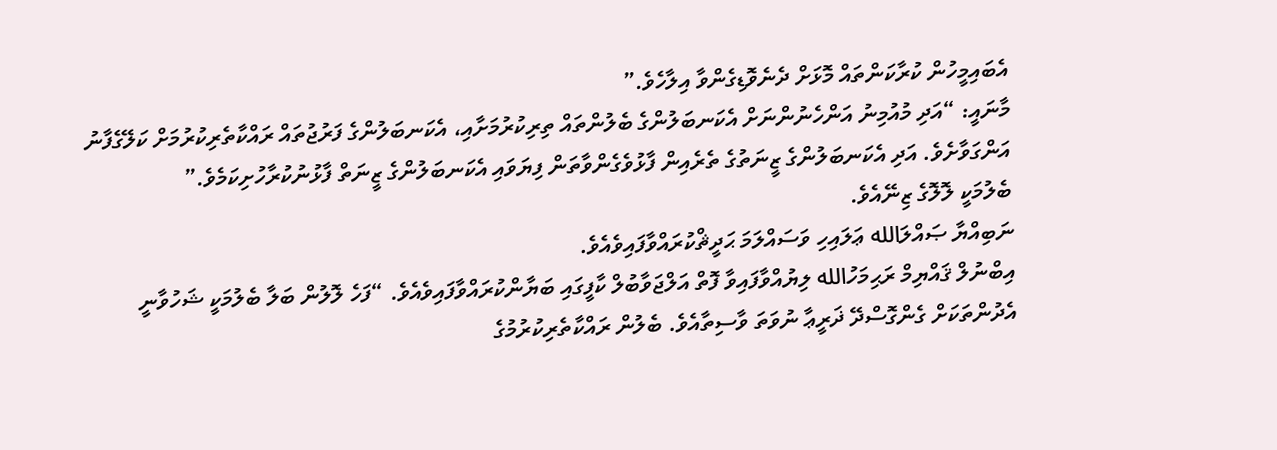އެބައިމީހުން ކުރާކަންތައް މޮޅަށް ދެނެވޮޑިގެންވާ އިލާހެވެ.”
މާނައީ: “އަދި މުއުމިނު އަންހެނުންނަށް އެކަނބަލުންގެ ބެލުންތައް ތިރިކުރުމަށާއި، އެކަނބަލުންގެ ފަރުޖުތައް ރައްކާތެރިކުރުމަށް ކަލޭގެފާނު އަންގަވާށެވެ. އަދި އެކަނބަލުންގެ ޒީނަތުގެ ތެރެއިން ފާޅުވެގެންވާތަން ފިޔަވައި އެކަނބަލުންގެ ޒީނަތް ފާޅުނުކުރާހުށިކަމެވެ.”
ބެލުމަކީ ލޮލޮގެ ޒިނޭއެވެ.
ނަބިއްޔާ ޞައްލަالله ޢަލައިހި ވަސައްލަމަ ޙަދީޘްކުރައްވާފައިވެއެވެ.
އިބްނުލް ޤައްޔިމް ރަޙިމަހުالله ލިޔުއްވާފައިވާ ފޮތް އަލްޖަވާބުލް ކާފީގައި ބަޔާންކުރައްވާފައިވެއެވެ. “ފަހެ ލޮލުން ބަލާ ބެލުމަކީ ޝަހުވާނީ އެދުންތަކަށް ގެންގޮސްދޭ ޛަރީޢާ ނުވަތަ ވާސިތާއެވެ. ބެލުން ރައްކާތެރިކުރުމުގެ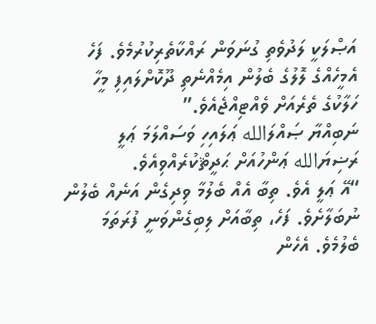އަޞްލަކީ ލަދުވެތި ގުނަވަން ރައްކާތެރިކުރުމެވެ. ފަހެ އެމީހެއްގެ ލޮލުގެ ބެލުން އިމެއްނެތި ދޫކޮށްލައިފި މީހާ ހަލާކުގެ ތެރެއަށް ވެއްޓިއްޖެއެވެ.”
ނަބިއްޔާ ޞައްލަالله ޢަލައިހި ވަސައްލަމަ ޢަލީ ރަޟިޔަالله ޢަންހުއަށް ޙަދީޘްކުރެއްވިއެވެ.
“އޭ ޢަލީ އެވެ. ތިބާ އެއް ބެލުމާ ވިދިގެން އަނެއް ބެލުން ނުބަލާށެވެ. ފަހެ، ތިބާއަށް ލިބިގެންވަނީ ފުރަތަމަ ބެލުމެވެ. އެހެން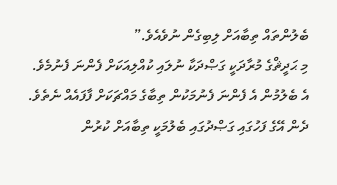ބެލުންތައް ތިބާއަށް ލިބިގެން ނުވެއެވެ.”
މި ޙަދީޘްގެ މުރާދަކީ ގަޞްދަކާ ނުލައި ކުއްލިއަކަށް ފެންނަ ފެނުމެވެ. އެ ބެލުމުން އެ ފެންނަ ފެނުމަކުން ތިބާގެ މައްޗަކަށް ފާފައެއް ނެތެވެ. ދެން އޭގެ ފަހުގައި ގަޞްދުގައި ބެލުމަކީ ތިބާއަށް ކުރުން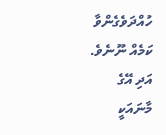ހުއްދަވެގެންވާ ކަމެއް ނޫނެވެ. އަދި އޭގެ މާނައަކީ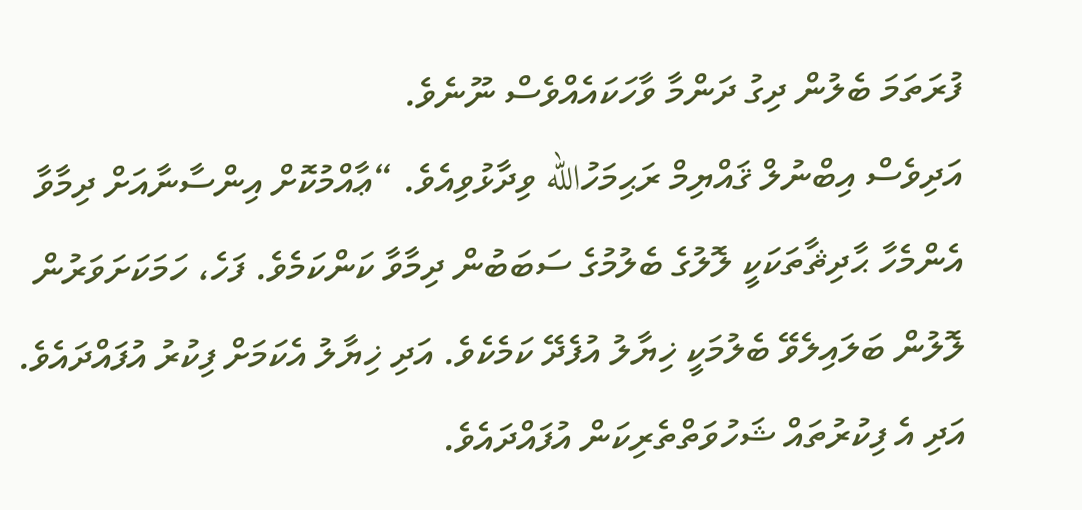ފުރަތަމަ ބެލުން ދިގު ދަންމާ ވާހަކައެއްވެސް ނޫނެވެ.
އަދިވެސް އިބްނުލް ޤައްޔިމް ރަޙިމަހުالله ވިދާޅުވިއެވެ. “ޢާއްމުކޮށް އިންސާނާއަށް ދިމާވާ އެންމެހާ ޙާދިޘާތަކަކީ ލޮލުގެ ބެލުމުގެ ސަބަބުން ދިމާވާ ކަންކަމެވެ. ފަހެ، ހަމަކަށަވަރުން ލޮލުން ބަލައިލެވޭ ބެލުމަކީ ޚިޔާލު އުފެދޭ ކަމެކެވެ. އަދި ޚިޔާލު އެކަމަށް ފިކުރު އުފައްދައެވެ. އަދި އެ ފިކުރުތައް ޝަހުވަތްތެރިކަން އުފައްދައެވެ.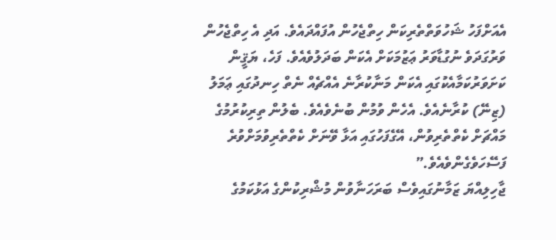އެއަށްފަހު ޝަހުވަތްތެރިކަން ހިތްޖެހުން އުފައްދައެވެ. އަދި އެ ހިތްޖެހުން ވަރުގަދަވެ ނުގުޑާވަރު ޢަޒުމަކަށް އެކަން ބަދަލުވެއެވެ. ފަހެ، ޔަޤީން ކަށަވަރުކަމާއެކުގައި އެކަން މަނާކުރާނެ އެއްޗެއް ނެތް ހިނދުގައި ޢަމަލު (ޒިނޭ) ކުރާނެއެވެ. އެހެން ވުމުން ބުނެވެއެވެ. ބެލުން ތިރިކުރުމުގެ މައްޗަށް ކެތްތެރިވުން، އޭގެފަހުގައި އަޅާ ވޭނަށް ކެތްތެރިވުމަށްވުރެ ފަސޭހަވެގެންވެއެވެ.”
ޖާހިލިއްޔަ ޒަމާނުގައިވެސް ބަރަހަނާވުން މުޝްރިކުންގެ އަޅުކަމުގެ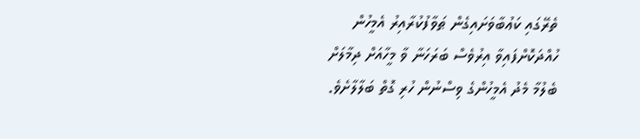ތެރޭގައި ކަޢުބާވަށައިގެން ޠަވާފުކުރާއިރު އެމީހުން ހުއްދަކޮށްފައިވާ އިރުވެސް ބަރަހަނާ ވާ މީހާއަށް ދިމާލަށް ބެލުމާ މެދު އެމީހުންގެ ވިސްނުން ހުރި ގޮތް ބަލާލާށެވެ.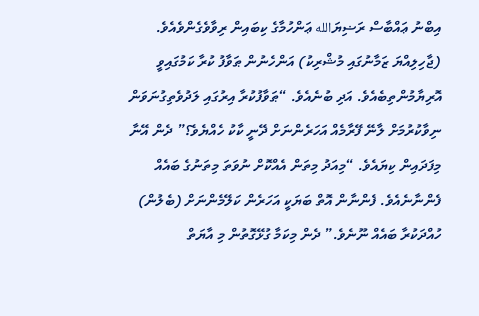އިބްނު ޢައްބާސް ރަޟިޔަالله ޢަންހުމާގެ ކިބައިން ރިވާވެގެންވެއެވެ. (ޖާހިލިއްޔަ ޒަމާނުގައި މުޝްރިކު) އަންހެނުން ޠަވާފު ކުރާ ކަމުގައިވީ އޮރިޔާމުންތިބެއެވެ. އަދި ބުނެއެވެ. “ޠަވާފުކުރާ އިރުގައި ލަދުވެތިގުނަވަން ނިވާކުރުމަށް ލާނޭ ފޭރާމެއް އަހަރެންނަށް ދޭނީ ކާކު ހެއްޔެވެ؟” ދެން އޭނާ މިފަދައިން ކިޔައެވެ. “މިއަދު މިތަން އެއްކޮށް ނުވަތަ މިތަނުގެ ބައެއް ފެންނާނެއެވެ. ފެންނާން އޮތް ބަޔަކީ އަހަރެން ކަލޭމެންނަށް (ބެލުން) ހުއްދަކުރާ ބައެއް ނޫނެވެ.” ދެން މިކަމާ ގުޅޭގޮތުން މި އާޔަތް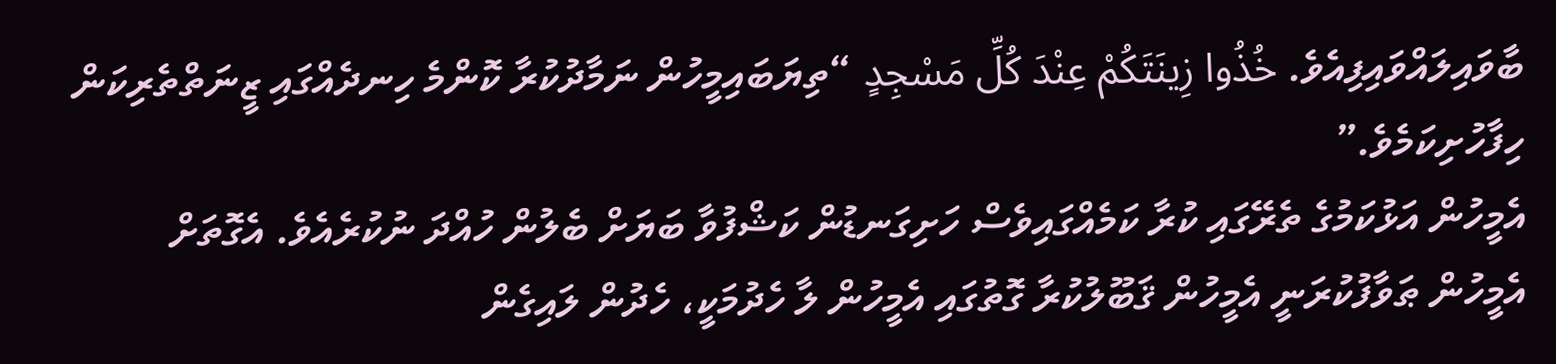ބާވައިލައްވައިފިއެވެ. خُذُوا زِينَتَكُمْ عِنْدَ كُلِّ مَسْجِدٍ “ތިޔަބައިމީހުން ނަމާދުކުރާ ކޮންމެ ހިނދެއްގައި ޒީނަތްތެރިކަން ހިފާހުށިކަމެވެ.”
އެމީހުން އަޅުކަމުގެ ތެރޭގައި ކުރާ ކަމެއްގައިވެސް ހަށިގަނޑުން ކަޝްފުވާ ބަޔަށް ބެލުން ހުއްދަ ނުކުރެއެވެ. އެގޮތަށް އެމީހުން ޠަވާފުކުރަނީ އެމީހުން ޤަބޫލުކުރާ ގޮތުގައި އެމީހުން ލާ ހެދުމަކީ، ހެދުން ލައިގެން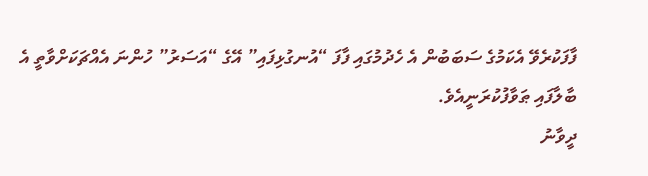ފާފަކުރެވޭ އެކަމުގެ ސަބަބުން އެ ހެދުމުގައި ފާފަ “އުނގުޅިފައި” އޭގެ “އަސަރު” ހުންނަ އެއްޗަކަށްވާތީ އެ ބާލާފައި ޠަވާފުކުރަނީއެވެ.
ދީވާނު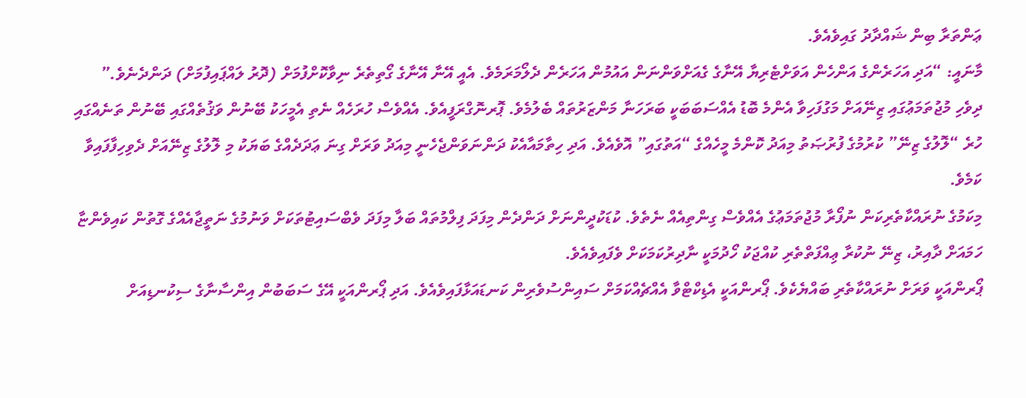ޢަންތަރާ ބިން ޝައްދާދު ގައިވެއެވެ.
މާނައީ: “އަދި އަހަރެންގެ އަންހެން އަވަށްޓެރިޔާ އޭނާގެ ގެއަށްވަންނަން އައުމުން އަހަރެން ދެލޯމަރަމެވެ. އެއީ އޭނާ އޭނާގެ ގޯތިތެރެ ނިވާކޮށްފުމަށް (ދޮރު ލައްޕައިފުމަށް) ދަންދެނެވެ.”
ދިވެހި މުޖުތަމަޢުގައި ޒިނޭއަށް މަގުފަހިވާ އެންމެ ބޮޑު އެއްސަބަބަކީ ބަރަހަނާ މަންޒަރުތައް ބެލުމެވެ. ޕޮރނޮގްރަފީއެވެ. އެއްވެސް ހުރަހެއް ނެތި އެމީހަކު ބޭނުން ވަޤުތެއްގައި ބޭނުން ތަނެއްގައި ހުރެ “ލޮލުގެ ޒިނޭ” ކުރުމުގެ ފުރުޞަތު މިއަދު ކޮންމެ މީހެއްގެ “އަތުގައި” އޮވެއެވެ. އަދި ހިތާމައާއެކު ދަންނަވަންޖެހެނީ މިއަދު ވަރަށް ގިނަ ޢަދަދެއްގެ ބަޔަކު މި ލޮލުގެ ޒިނޭއަށް ދެވިހިފާފައިވާ ކަމެވެ.
މިކަމުގެ ނުރައްކާތެރިކަން ނުފޯރާ މުޖުތަމަޢުގެ އެއްވެސް ގިންތިއެއް ނެތެވެ. ކުޑަކުދީންނަށް ދަންދެން މިފަދަ ފިލްމުތައް ބަލާ މިފަދަ ވެބްސައިޓުތަކަށް ވަނުމުގެ ނަތީޖާއެއްގެ ގޮތުން ކައިވެންޏާ ހަމައަށް ދާއިރު، ޒިނޭ ނުކުރާ ޢިއްފަތްތެރި ކުއްޖަކު ހޯދުމަކީ ނާދިރުކަމަކަށް ވެފައިވެއެވެ.
ޕޯރންއަކީ ވަރަށް ނުރައްކާތެރި ބައްޔެކެވެ. ޕޯރންއަކީ އެޑިކްޓްވާ އެއްޗެއްކަމަށް ސައިންސުވެރިން ކަނޑައަޅާފައިވެއެވެ. އަދި ޕޯރންއަކީ އޭގެ ސަބަބުން އިންސާނާގެ ސިކުނޑިއަށް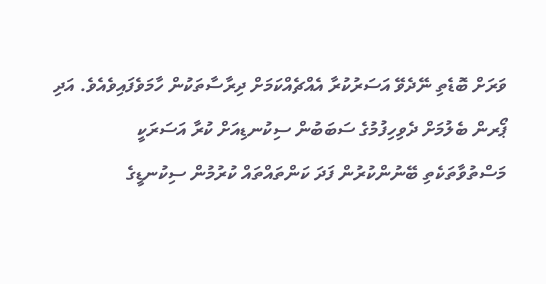ވަރަށް ބޮޑެތި ނޭދެވޭ އަސަރުކުރާ އެއްޗެއްކަމަށް ދިރާސާތަކުން ހާމަވެފައިވެއެވެ. އަދި ޕޯރން ބެލުމަށް ދެވިހިފުމުގެ ސަބަބުން ސިކުނޑިއަށް ކުރާ އަސަރަކީ މަސްތުވާތަކެތި ބޭނުންކުރުން ފަދަ ކަންތައްތައް ކުރުމުން ސިކުނޑީގެ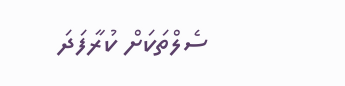ސެލްތަކަށް ކުރާފަދަ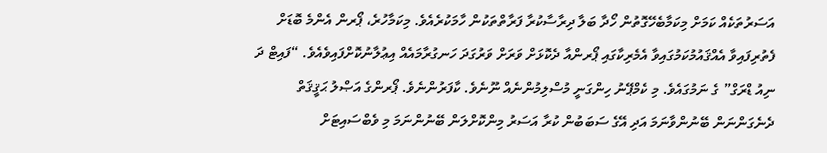އަސަރުތަކެއް ކަމަށް މިކަމާބެހޭގޮތުން ހޯދާ ބަލާ ދިރާސާކުރާ ފަރާތްތަކުން ހާމަކުރެއެވެ. މިކަމާހުރެ، ޕޯރން އެންމެ ބޮޑަށް ފެތުރިފައިވާ އެއްޤައުމުކަމުގައިވާ އެމެރިކާގައި ޕޯރންއާ ދެކޮޅަށް ވަރަށް ވަރުގަދަ ހަނގުރާމައެއް އިޢުލާނުކޮށްފައިވެއެވެ. “ފައިޓް ދަ ނިއު ޑްރަގް” ގެ ނަމުގައެވެ. މި ކެމްޕޭނު ހިންގަނީ މުސްލިމުންނެއް ނޫނެވެ. ކާފަރުންނެވެ. ޕޯރންގެ އަޞްލު ޙަޤީޤަތް ދެނެގަންނަން ބޭނުންވާނަމަ އަދި އޭގެ ސަބަބުން ކުރާ އަސަރު މިންކޮށްލަން ބޭނުންނަމަ މި ވެބްސައިޓަށް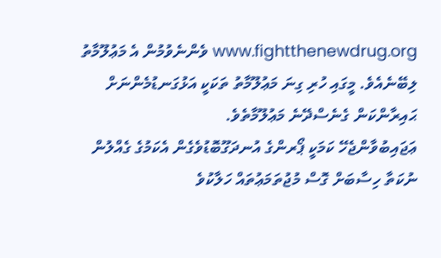www.fightthenewdrug.org ވެންނެވުމުން އެ މަޢުލޫމާތު ލިބޭނެއެވެ. މީގައި ހުރި ގިނަ މަޢުލޫމާތު ތަކަކީ އަޅުގަނޑުމެންނަށް ޙައިރާންކަން ގެނެސްދޭނެ މަޢުލޫމާތެވެ.
ޢަޖައިބުވާންޖެހޭ ކަމަކީ ޕޯރންގެ އުނދަގޫބޮޑުވެގެން އެކަމުގެ ގެއްލުން ނުކަތާ ހިސާބަށް ގޮސް މުޖުތަމަޢުތައް ހަލާކުވެ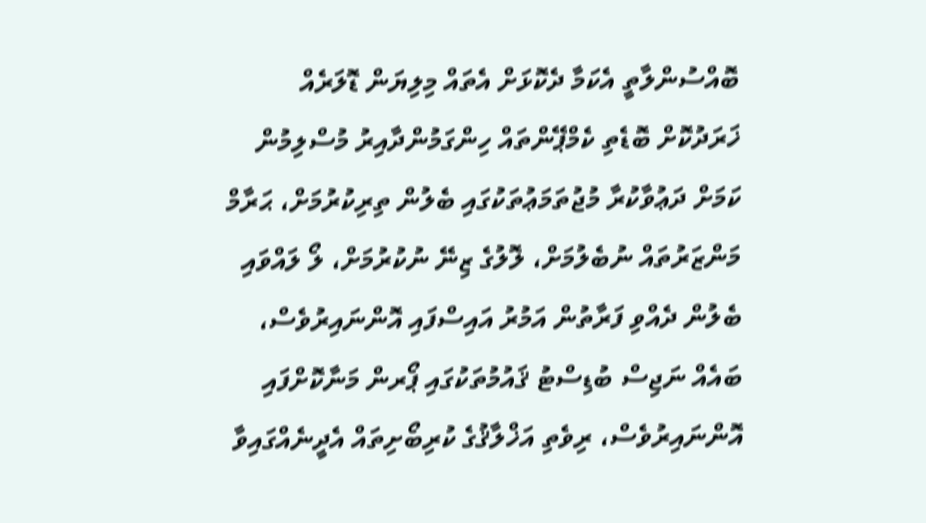ބޮއްސުންލާތީ އެކަމާ ދެކޮޅަށް އެތައް މިލިޔަން ޑޮލަރެއް ޚަރަދުކޮށް ބޮޑެތި ކެމްޕޭންތައް ހިންގަމުންދާއިރު މުސްލިމުން ކަމަށް ދަޢުވާކުރާ މުޖުތަމަޢުތަކުގައި ބެލުން ތިރިކުރުމަށް، ޙަރާމް މަންޒަރުތައް ނުބެލުމަށް، ލޮލުގެ ޒިނޭ ނުކުރުމަށް، ލޯ ލައްވައި ބެލުން ދެއްވި ފަރާތުން އަމުރު އައިސްފައި އޮންނައިރުވެސް، ބައެއް ނަޖިސް ބުޑިސްޓު ޤައުމުތަކުގައި ޕޯރން މަނާކޮށްފައި އޮންނައިރުވެސް، ރިވެތި އަޚްލާޤުގެ ކުރިބޯށިތައް އެދީނެއްގައިވާ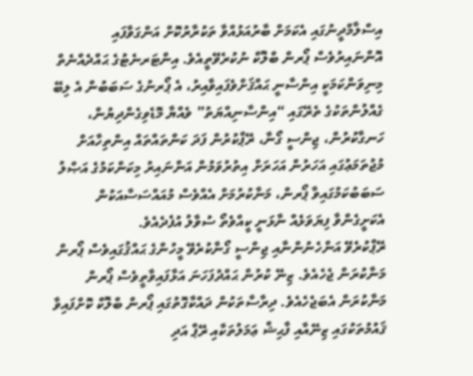އިސްލާމްދީނުގައި އެކަމަށް ބާރުއަޅުއްވާ ތަކުރާރުކޮށް އަންގަވާފައި އޮންނައިރުވެސް ޕޯރން ބްލޮކް ނުކުރެވޭތީއެވެ. އިންޓަރނެޓުގެ ޙައްދެއްނެތް މިނިވަންކަމަކީ އިންސާނީ ޙައްޤަށްވެފައިވާއިރު، އެ ޕޯރނުގެ ސަބަބުން އެ ލިބޭ ގެއްލުންތަކުގެ ތެރޭގައި “އިންސާނިއްޔަތު” ވެއްޔާ މޮޑެވިގެންދިޔުން، ހަނގާކުރުން، ޖިންސީ ގޯނާ، ރޭޕްކުރުން ފަދަ ކަންތައްތައް އިންތިހާއަށް މުޖުތަމަޢުގައި އަހަރުން އަހަރަށް އިތުރުވަމުން އަންނައިރު މިކަންކަމުގެ އަޞްލު ސަބަބުކަމުގައިވާ ޕޯރން، މަނާކުރުމަށް އެއްވެސް މުއައްސަސާއަކުން އެކަށީގެންވާ ފިޔަވަޅެއް ނާޅަނީ ކީއްވެތޯ ސުވާލު އުފެދެއެވެ.
ރޭޕްކުރެވޭ އަންހެނުންނާއި ޖިންސީ ގޯނާކުރެވޭ މީހުންގެ ޙައްޤުގައިވެސް ޕޯރން މަނާކުރަން ޖެހެއެވެ. ޒިނޭ ކުރުން ޙައްދުފަހަނަ އަޅާފައިވާތީވެސް ޕޯރން މަނާކުރަން އެބަޖެހެއެވެ. ދިރާސާތަކުން ދައްކާގޮތުގައި ޕޯރން ބްލޮކް ކޮށްފައިވާ ޤައުމުތަކުގައި ޒިނޭއާއި ފާޙިޝް ޢަމަލުތަކާއި ރޭޕް އަދި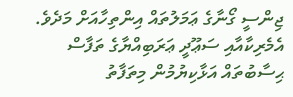ޖިންސީ ގޯނާގެ ޢަމަލުތައް އިންތިހާއަށް މަދެވެ. އެމެރިކާއާއި ސަޢޫދީ ޢަރަބިއްޔާގެ ތަފާސް ޙިސާބުތައް އަޅާކިޔުމުން މިތަފާތު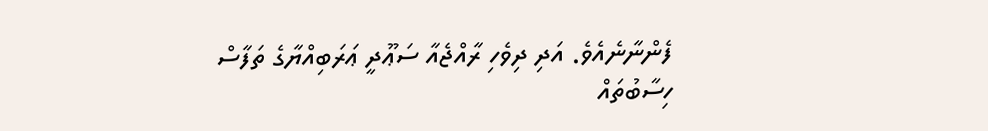ފެންނާނެއެވެ. އަދި ދިވެހި ރާއްޖެއާ ސަޢޫދީ ޢަރަބިއްޔާގެ ތަފާސް ހިސާބުތައް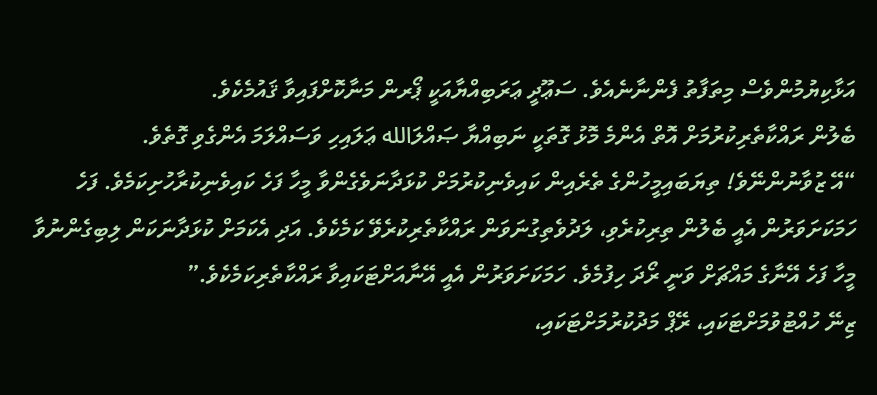އަޅާކިޔުމުންވެސް މިތަފާތު ފެންނާނެއެވެ. ސަޢޫދީ ޢަރަބިއްޔާއަކީ ޕޯރން މަނާކޮށްފައިވާ ޤައުމެކެވެ.
ބެލުން ރައްކާތެރިކުރުމަށް އޮތް އެންމެ މޮޅު ގޮތަކީ ނަބިއްޔާ ޞައްލަالله ޢަލައިހި ވަސައްލަމަ އެންގެވި ގޮތެވެ.
“އޭ ޒުވާނުންނޭވެ! ތިޔަބައިމީހުންގެ ތެރެއިން ކައިވެނިކުރުމަށް ކުޅަދާނަވެގެންވާ މީހާ ފަހެ ކައިވެނިކުރާހުށިކަމެވެ. ފަހެ ހަމަކަށަވަރުން އެއީ ބެލުން ތިރިކުރެވި، ލަދުވެތިގުނަވަން ރައްކާތެރިކުރެވޭ ކަމެކެވެ. އަދި އެކަމަށް ކުޅަދާނަކަން ލިބިގެންނުވާ މީހާ ފަހެ އޭނާގެ މައްޗަށް ވަނީ ރޯދަ ހިފުމެވެ. ހަމަކަށަވަރުން އެއީ އޭނާއަށްޓަކައިވާ ރައްކާތެރިކަމެކެވެ.”
ޒިނޭ ހުއްޓުވުމަށްޓަކައި، ރޭޕް މަދުކުރުމަށްޓަކައި،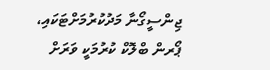ޖިންސީގޯނާ މަދުކުރުމަށްޓަކައި، ޕޯރން ބްލޮކް ކުރުމަކީ ވަރަށް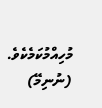މުހިއްމުކަމެކެވެ.
(ނުނިމޭ)